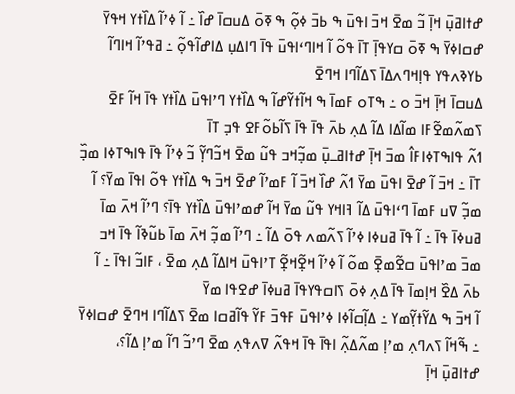ߝߙߊߥߎ߲߫ ߞߊ߲߫ ߏ߬ ߘߐ߫ ߞߏ߫ ߊߟߎ߫ ߒ ߕߏ߫ ߦߋ߲߬ ߒ ߧߋ߫ ߡߎߛߊ߫ ߝߊ߰ ߸ ߊ߬ ߦߴߊ߬ ߡߊ߰ߙߌ ߞߟߌ߫ ߝߛߊߦߌ߫ ߒ ߧߋ߫ ߛߌߟߊ߲߫ ߠߊ߫ ߟߋ߬ ߊ߬ ߞߊߣߵߊߟߎ߫ ߟߊ߫ ߣߊߡߎ߲ ߡߊߝߊ߬ߟߋ߲߬ ߸ ߥߟߴߊ߬ ߞߊߣߊ߬ ߕߌߢߍߟߌ ߟߊ߲ߞߣߍߡߊ߫ ߖߡߊ߬ߣߊ ߞߣߐ߫
ߡߎߛߊ߫ ߞߊ߲߫ ߞߏ߫ ߋ ߸ ߒߠߋ ߓߘߊ߫ ߒ ߞߊ߬ߙߌ߬ߝߊ߬ ߒ ߡߊ߰ߙߌ ߣߴߊߟߎ߫ ߡߊ߰ߙߌ ߟߊ߫ ߞߊ߬ ߓߐ߫ ߖߘߍ߬ߘߐ߬ߓߊ ߘߊ߬ߡߊ ߡߊ߬ ߡߍ߲ ߕߍ߫ ߟߊ߫ ߟߊ߫ ߖߊ߬ߕߋ߬ߓߐ ߟߏ߲ ߠߊ߫
ߗߍ߬ ߟߊߒߠߦߊߓߊ߮ ߘߏ߫ ߞߊ߲߫ ߝߙߊߥߺߎ߲߫ ߘߏ߲߬ߞߏ ߟߎ߬ ߘߐ߫ ߞߏ߬ߣߌ߲߬ ߏ߬ ߦߴߊ߬ ߟߊ߫ ߟߊߒߠߦߊ ߘߏ߲߰ ߠߊ߫ ߸ ߞߏ߫ ߊ߬ ߝߐ߫ ߊߟߎ߫ ߘߌ߫ ߗߍ߬ ߝߊ߰ ߞߏ߫ ߊ߬ ߓߘߴߊ߬ ߝߐ߫ ߞߏ߫ ߒ ߡߊ߰ߙߌ ߟߋ߬ ߊߟߊ߫ ߘߌ߫؟ ߊ߬ ߘߏ߲߬ ߜߎ ߓߘߊ߫ ߣߵߊߟߎ߫ ߡߊ߬ ߔߊߞߌ ߟߎ߬ ߘߌ߫ ߞߊ߬ ߝߘߴߊߟߎ߫ ߡߊ߰ߙߌ ߟߊ߫؟ ߣߴߊ߬ ߞߍ߫ ߘߊ߫ ߥߎߦߊ߫ ߟߊ߫ ߸ ߊ߬ ߟߊ߫ ߥߎߦߊ ߦߴߊ߬ ߖߍ߬ߘߍ ߟߋ߫ ߡߊ߬ ߸ ߣߴߊ߬ ߘߏ߲߬ ߞߍ߫ ߘߊ߫ ߕߎ߬ߢߊ߬ ߟߊ߫ ߞߏ ߘߏ߫ ߘߴߊߟߎ߫ ߛߐ߬ߘߐ߲߫ ߘߋ߬ ߊ߬ ߦߴߊ߬ ߞߐ߲߬ߞߐ߲߬ ߠߴߊߟߎ߫ ߞߊߡߊ߬ ߡߍ߲ ߘߐ߫ ، ߓߊߏ߬ ߊߟߊ߫ ߸ ߊ߬ ߕߍ߫ ߡߐ߰ ߞߊ߲ߘߊ߫ ߟߊ߫ ߡߍ߲ ߦߋ߫ ߖߊߛߟߌߟߊ߫ ߥߎߦߊ߫ ߝߐߟߊ ߘߌ߫
ߊ߬ ߞߏ߫ ߒ ߡߌ߬ߙߌ߲߬ߘߌ ߸ ߡߊ߲߬ߛߊ߬ߦߊ ߦߴߊߟߎ߫ ߓߟߏ߫ ߓߌ߬ ߟߊ߬ߥߛߊ ߘߐ߫ ߖߡߊ߬ߣߊ ߞߣߐ߫ ߝߛߊߦߌ߫ ߸ ߒ߬ߞߊ߬ ߖߍߣߍ߲ ߘߴߊ߲ ߘߍ߬ߡߍ߲߬ ߊߟߊ߫ ߟߊ߫ ߞߟߍ߬ ߜߍߟߍ߲ ߘߐ߫ ߣߴߏ߬ ߣߊ߬ ߘߴߊ߲ ߡߊ߬؟، ߝߙߊߥߎ߲߫ ߞߊ߲߫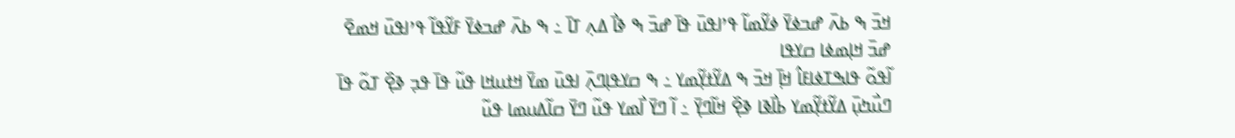ߞߏ߫ ߒ ߕߍ߫ ߝߏߦߌ߫ ߦߌ߬ߘߊ߬ ߟߴߊߟߎ߫ ߟߊ߫ ߝߏ߫ ߒ ߢߊ߯ ߡߍ߲ ߠߊ߫ ߸ ߒ ߕߍ߫ ߝߏߦߌ߫ ߓߌ߬ߟߊ߬ ߟߴߊߟߎ߫ ߞߘߐ߫ ߝߏ߫ ߞߊ߲ߘߦߊ ߛߌߟߊ
ߊ߬ߟߋ߬ ߟߊߒߠߦߊߓߊ߮ ߞߊ߲߫ ߞߏ߫ ߒ ߡߌ߬ߙߌ߲߬ߘߌ ߸ ߒ ߛߌߟߊ߲ߣߍ߲߫ ߊߟߎ߫ ߘߌ߫ ߞߙߎߞߊ ߟߎ߬ ߟߊ߫ ߟߏ߲ ߢߐ߲߰ ߠߋ߬ ߟߊ߫
ߣߎ߯ߤߎ߲߫ ߡߌ߬ߙߌ߲߬ߘߌ ߕߊ߯ߢߊ ߢߐ߲߰ ߞߊ߬ߣߌ߲߫ ߸ ߊ߬ ߣߌ߫ ߊ߯ߘߌ ߟߎ߬ ߣߌ߫ ߛߊ߬ߡߎߘߊ ߟߎ߬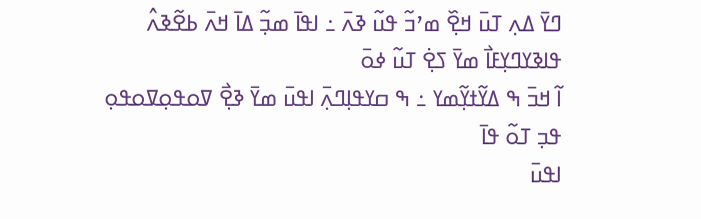ߣߌ߫ ߡߍ߲ ߠߎ߫ ߞߐ߲߰ ߘߴߏ߬ ߟߎ߬ ߢߍ߫ ߸ ߊߟߊ߫ ߘߏ߲߬ ߡߊ߫ ߞߍ߫ ߕߐ߬ߢߍ߮ ߟߊߢߌߣߌ߲ߓߊ߯ ߘߌ߫ ߖߐ߲߭ ߠߎ߬ ߦߋ߫
ߊ߬ ߞߏ߫ ߒ ߡߌ߬ߙߌ߲߬ߘߌ ߸ ߒ ߛߌߟߊ߲ߣߍ߲߫ ߊߟߎ߫ ߘߌ߫ ߢߐ߲߯ ߜߋߟߋ߲ߜߋߟߋ߲ ߟߏ߲ ߠߋ߬ ߟߊ߫
ߊߟߎ߫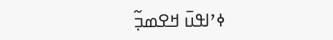ߦߴߊߟߎ߫ ߞߐߘߏ߲߬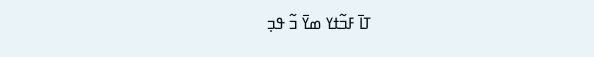ߠߊ߫ ߓߏ߬ߙߌ ߘߌ߫ ߏ߬ ߟߏ߲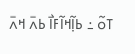ߠߋ߬ ߸ ߕߊ߲߬ߞߊ߬ߓߊ߯ ߕߍ߫ ߞߍ߫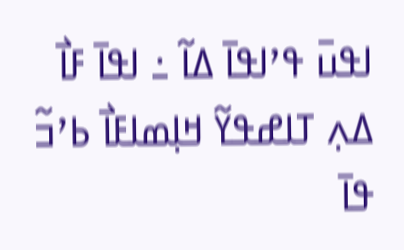ߊߟߎ߫ ߟߴߊߟߊ߫ ߡߊ߬ ߸ ߊߟߊ߫ ߓߊ߯ ߡߍ߲ ߠߊߝߟߌ߬ ߞߊ߲ߘߊߓߊ߯ ߕߴߏ߬ ߟߊ߫